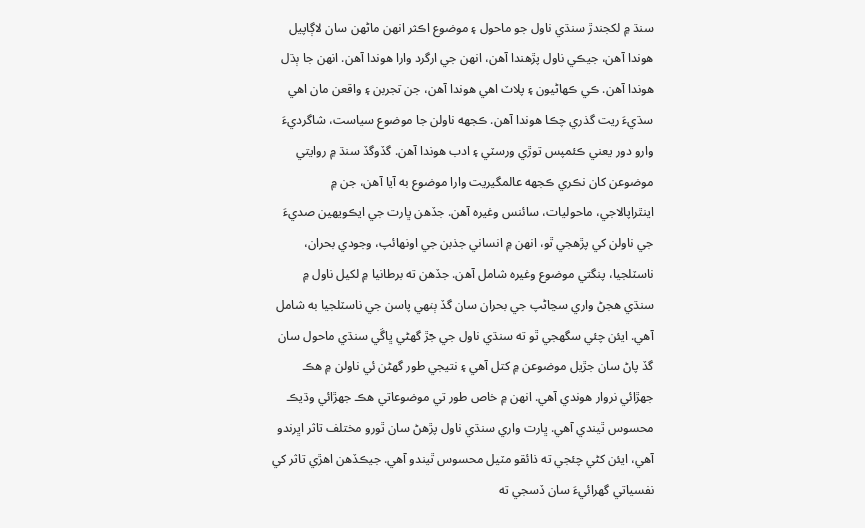سنڌ ۾ لکجندڙ سنڌي ناول جو ماحول ۽ موضوع اڪثر انهن ماڻهن سان لاڳاپيل هوندا آهن، جيڪي ناول پڙهندا آهن، انهن جي ارگرد وارا هوندا آهن. انهن جا ٻڌل هوندا آهن. ڪي ڪھاڻيون ۽ پلاٽ اهي هوندا آهن، جن تجربن ۽ واقعن مان اهي سڌيءَ ريت گذري چڪا هوندا آهن. ڪجهه ناولن جا موضوع سياست، شاگرديءَ وارو دور يعني ڪئمپس توڙي ورسٽي ۽ ادب هوندا آهن. گڏوگڏ سنڌ ۾ روايتي موضوعن کان نڪري ڪجهه عالمگيريت وارا موضوع به آيا آهن، جن ۾ اينٿراپالاجي، ماحوليات، سائنس وغيره آهن. جڏهن ڀارت جي ايڪويھين صديءَ جي ناولن کي پڙهجي ٿو، انهن ۾ انساني جذبن جي اونهائپ، وجودي بحران، ناسٽلجيا، پنگتي موضوع وغيره شامل آهن. جڏهن ته برطانيا ۾ لکيل ناول ۾ سنڌي هجڻ واري سڃاڻپ جي بحران سان گڏ ٻنهي پاسن جي ناسٽلجيا به شامل آهي. ايئن چئي سگهجي ٿو ته سنڌي ناول جي جٓڙ گهڻي ڀاڱي سنڌي ماحول سان گڏ پاڻ سان جڙيل موضوعن ۾ کتل آهي ۽ نتيجي طور گهڻن ئي ناولن ۾ هڪ جھڙائي نروار هوندي آهي. انهن ۾ خاص طور تي موضوعاتي هڪ جھڙائي وڌيڪ محسوس ٿيندي آهي. ڀارت واري سنڌي ناول پڙهڻ سان ٿورو مختلف تاثر اڀرندو آهي، ايئن کڻي چئجي ته ذائقو مٽيل محسوس ٿيندو آهي. جيڪڏهن اهڙي تاثر کي نفسياتي گھرائيءَ سان ڏسجي ته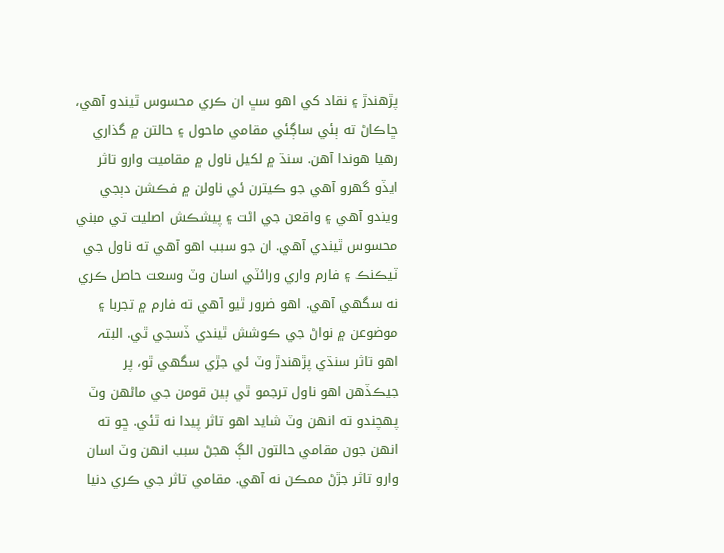پڙهندڙ ۽ نقاد کي اھو سڀ ان ڪري محسوس ٿيندو آهي، ڇاڪاڻ ته ٻئي ساڳئي مقامي ماحول ۽ حالتن ۾ گذاري رهيا هوندا آهن. سنڌ ۾ لکيل ناول ۾ مقاميت وارو تاثر ايڏو گھرو آهي جو ڪيترن ئي ناولن ۾ فڪشن دٻجي ويندو آهي ۽ واقعن جي اڻت ۽ پيشڪش اصليت تي مبني محسوس ٿيندي آھي. ان جو سبب اهو آهي ته ناول جي ٽيڪنڪ ۽ فارم واري ورائٽي اسان وٽ وسعت حاصل ڪري نه سگهي آھي. اهو ضرور ٿيو آهي ته فارم ۾ تجربا ۽ موضوعن ۾ نواڻ جي ڪوشش ٿيندي ڏسجي ٿي. البتہ اھو تاثر سنڌي پڙهندڙ وٽ ئي جڙي سگهي ٿو، پر جيڪڏهن اهو ناول ترجمو ٿي ٻين قومن جي ماڻهن وٽ پھچندو ته انهن وٽ شايد اھو تاثر پيدا نه ٿئي. ڇو ته انهن جون مقامي حالتون الڳ ھجڻ سبب انهن وٽ اسان وارو تاثر جڙڻ ممڪن نه آهي. مقامي تاثر جي ڪري دنيا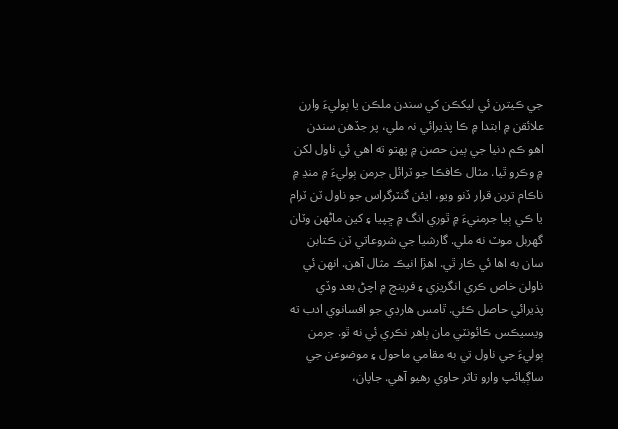جي ڪيترن ئي ليکڪن کي سندن ملڪن يا ٻوليءَ وارن علائقن ۾ ابتدا ۾ ڪا پذيرائي نہ ملي، پر جڏهن سندن اهو ڪم دنيا جي ٻين حصن ۾ پھتو ته اهي ئي ناول لکن ۾ وڪرو ٿيا. مثال ڪافڪا جو ٽرائل جرمن ٻوليءَ ۾ منڍ ۾ ناڪام ترين قرار ڏنو ويو، ايئن گنٽرگراس جو ناول ٽن ٽرام يا ڪي ٻيا جرمنيءَ ۾ ٿوري انگ ۾ ڇپيا ۽ کين ماڻهن وٽان گهربل موٽ نه ملي. گارشيا جي شروعاتي ٽن ڪتابن سان به اها ئي ڪار ٿي. اهڙا انيڪ مثال آهن. انھن ئي ناولن خاص ڪري انگريزي ۽ فرينچ ۾ اچڻ بعد وڏي پذيرائي حاصل ڪئي. ٿامس هارڊي جو افسانوي ادب ته ويسيڪس ڪائونٽي مان ٻاهر نڪري ئي نه ٿو. جرمن ٻوليءَ جي ناول تي به مقامي ماحول ۽ موضوعن جي ساڳيائپ وارو تاثر حاوي رهيو آهي. جاپان،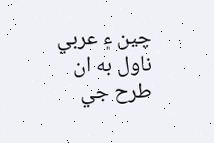چين ۽ عربي ناول به ان طرح جي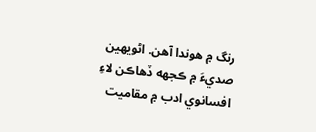رنگ ۾ هوندا آهن. اڻويھين صديءَ ۾ ڪجهه ڏهاڪن لاءِ افسانوي ادب ۾ مقاميت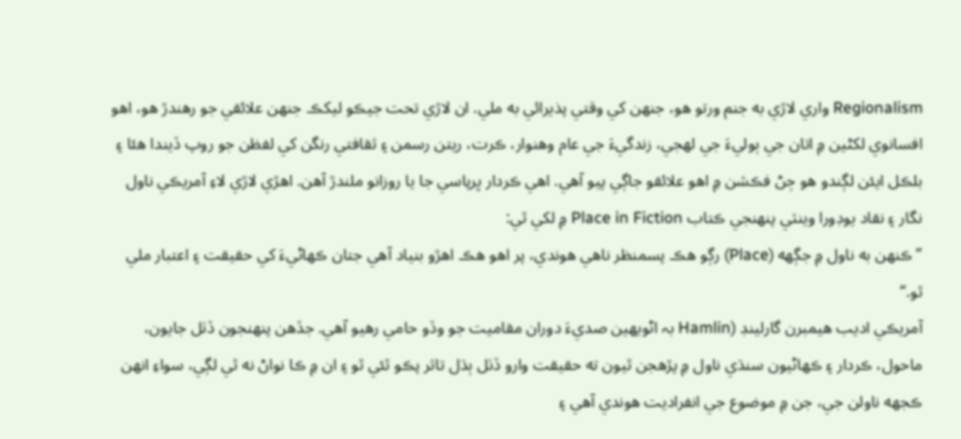Regionalism واري لاڙي به جنم ورتو هو، جنھن کي وقتي پذيرائي به ملي. ان لاڙي تحت جيڪو ليکڪ جنھن علائقي جو رهندڙ هو، اهو افسانوي لکڻين ۾ اتان جي ٻوليءَ جي لھجي، زندگيءَ جي عام وهنوار، ڪرت، ريتن رسمن ۽ ثقافتي رنگن کي لفظن جو روپ ڏيندا هئا ۽ بلڪل ايئن لڳندو هو ڄڻ فڪشن ۾ اهو علائقو جاڳي پيو آهي. اهي ڪردار ڀرپاسي جا يا روزانو ملندڙ آهن. اهڙي لاڙي لاءِ آمريڪي ناول نگار ۽ نقاد يوڊورا وينٽي پنھنجي ڪتاب Place in Fiction ۾ لکي ٿي:
”ڪنھن به ناول ۾ جڳھه (Place) رڳو هڪ پسمنظر ناهي هوندي، پر اهو هڪ اهڙو بنياد آهي جتان ڪھاڻيءَ کي حقيقت ۽ اعتبار ملي ٿو.“
آمريڪي اديب هيمبرن گارلينڊ (Hamlin بہ اڻويھين صديءَ دوران مقاميت جو وڏو حامي رهيو آهي. جڏهن پنھنجون ڏٺل جايون، ماحول، ڪردار ۽ ڪھاڻيون سنڌي ناول ۾ پڙهجن ٿيون ته حقيقت وارو ڏٺل ٻڌل تاثر پڪو ٿئي ٿو ۽ ان ۾ ڪا نواڻ نه ٿي لڳي، سواءِ انهن ڪجهه ناولن جي، جن ۾ موضوع جي انفراديت هوندي آهي ۽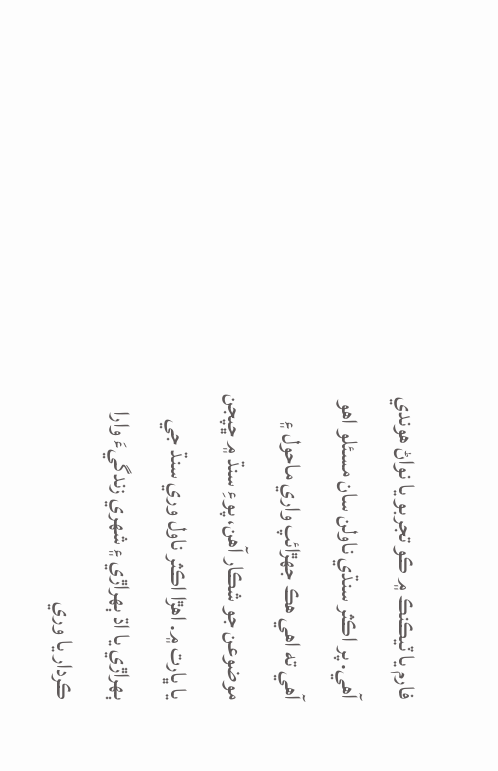فارم يا ٽيڪنڪ ۾ ڪو تجربو يا نواڻ هوندي آهي. پر اڪثر سنڌي ناولن سان مسئلو اهو آهي ته اهي هڪ جھڙائپ واري ماحول ۽ موضوعن جو شڪار آهن، پوءِ سنڌ ۾ ڇپجن يا ڀارت ۾. اهڙا اڪثر ناول وري سنڌ جي ٻھراڙي يا اڌ ٻھراڙي ۽ شھري زندگيءَ وارا ڪردار يا وري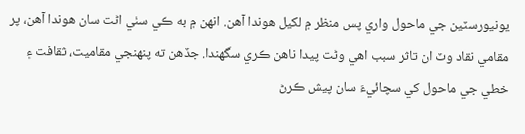يونيورسٽين جي ماحول واري پس منظر ۾ لکيل هوندا آهن. انهن ۾ به ڪي سٺي اڻت سان هوندا آهن، پر مقامي نقاد وٽ ان تاثر سبب اهي وڻت پيدا ناهن ڪري سگهندا. جڏهن ته پنھنجي مقاميت، ثقافت ۽ خطي جي ماحول کي سچائيءَ سان پيش ڪرڻ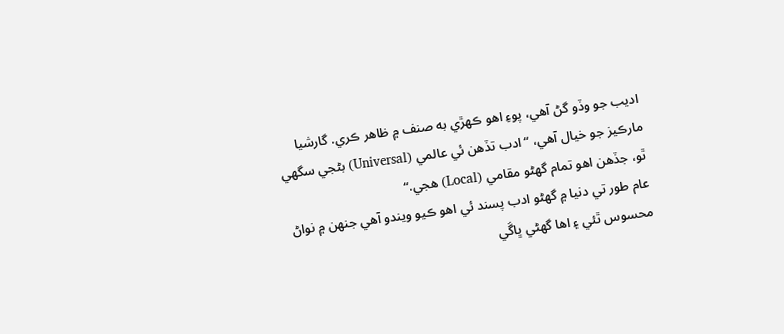اديب جو وڏو گڻ آهي، پوءِ اهو ڪھڙي به صنف ۾ ظاهر ڪري. گارشيا مارڪيز جو خيال آهي، “ادب تڏهن ئي عالمي (Universal) بڻجي سگهي ٿو، جڏهن اهو تمام گهڻو مقامي (Local) هجي.“
عام طور تي دنيا ۾ گهڻو ادب پسند ئي اهو ڪيو ويندو آهي جنھن ۾ نواڻ محسوس ٿئي ۽ اها گهڻي ڀاڱي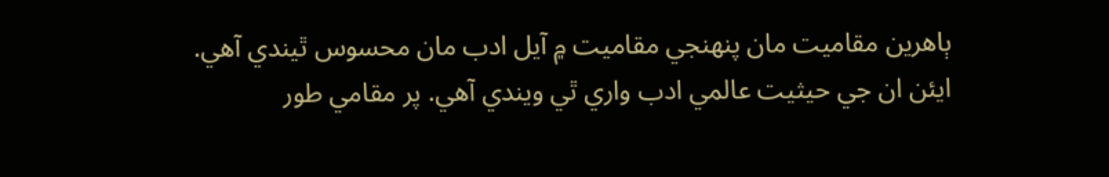ٻاهرين مقاميت مان پنھنجي مقاميت ۾ آيل ادب مان محسوس ٿيندي آهي. ايئن ان جي حيثيت عالمي ادب واري ٿي ويندي آهي. پر مقامي طور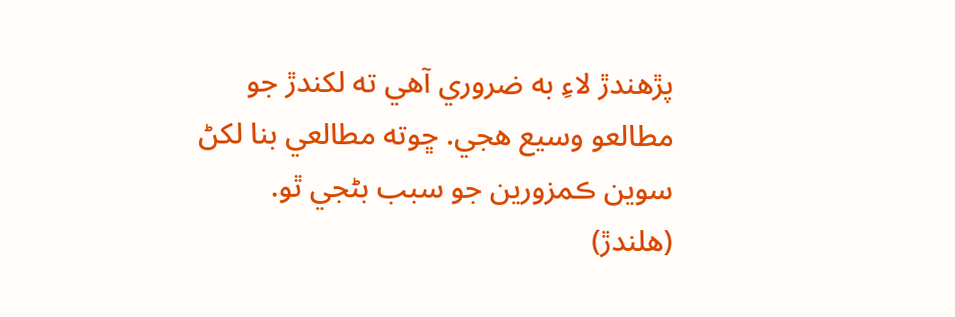پڙهندڙ لاءِ به ضروري آهي ته لکندڙ جو مطالعو وسيع هجي. ڇوته مطالعي بنا لکڻ سوين ڪمزورين جو سبب بڻجي ٿو.
(هلندڙ)